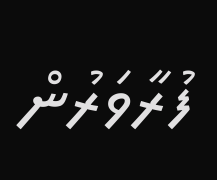ފުރާވަރުން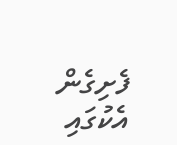ފެށިގެން އެކުގައި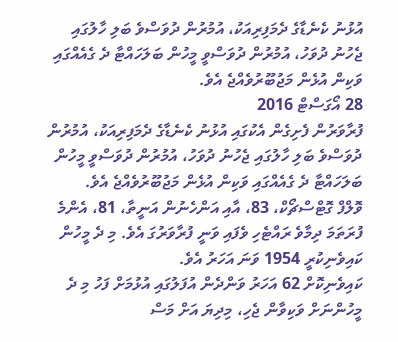އުޅުނު ކެނެޑާގެ ދެމަފިރިއަކު، އުމުރުން ދުވަސްވެ ބަލި ހާލުގައި ޖެހުނު ދުވަހު، އުމުރުން ދުވަސްވީ މީހުން ބަލަހައްޓާ ދެ ގެއެއްގައި ވަކިން އުޅެން މަޖުބޫރުވެއްޖެ އެވެ.
28 އޯގަސްޓް 2016
ފުރާވަރުން ފެށިގެން އެކުގައި އުޅުނު ކެނެޑާގެ ދެމަފިރިއަކު، އުމުރުން ދުވަސްވެ ބަލި ހާލުގައި ޖެހުނު ދުވަހު، އުމުރުން ދުވަސްވީ މީހުން ބަލަހައްޓާ ދެ ގެއެއްގައި ވަކިން އުޅެން މަޖުބޫރުވެއްޖެ އެވެ.
ވޮލްފް ގޮޓްސްޗޯކް، 83، އާއި އަންހެނުން އަނީތާ، 81، އެންމެ ފުރަތަމަ ދިމާވެ ރައްޓެހި ވެފައި ވަނީ ފުރާވަރުގަ އެވެ. މި ދެ މީހުން ކައިވެނިކުރީ 1954 ވަނަ އަހަރު އެވެ.
ކައިވެނިކޮށް 62 އަހަރު ވަންދެން އުފަލުގައި އުޅުމަށް ފަހު މި ދެ މީހުންނަށް ވަކިވާން ޖެހި، މިދިޔަ އަށް މަސް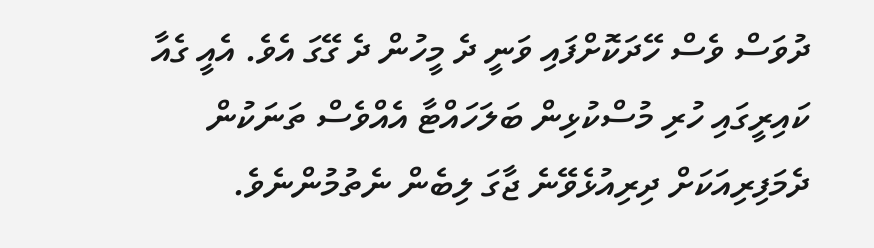ދުވަސް ވެސް ހޭދަކޮށްފައި ވަނީ ދެ މީހުން ދެ ގޭގަ އެވެ. އެއީ ގެއާ ކައިރީގައި ހުރި މުސްކުޅިން ބަލަހައްޓާ އެއްވެސް ތަނަކުން ދެމަފިރިއަކަށް ދިރިއުޅެވޭނެ ޖާގަ ލިބެން ނެތުމުންނެވެ.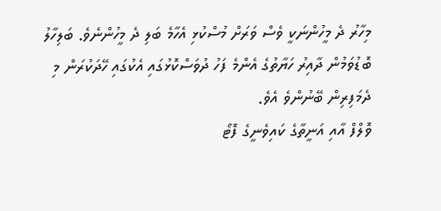މިހާރު ދެ މީހުންނަކީ ވެސް ވަރަށް މުސްކުޅި އެހާމެ ބަލި ދެ މީހުންނެވެ. ބަލިހާލު ބޮޑުވަމުން ދާއިރު ހަޔާތުގެ އެންމެ ފަހު ދުވަސްކޮޅުގައި އެކުގައި ހޭދަކުރަން މި ދެމަފިރިން ބޭނުންވެ އެވެ.
ވޮލްފް އާއި އަނީތާގެ ކައިވެނީގެ ފޮޓޯ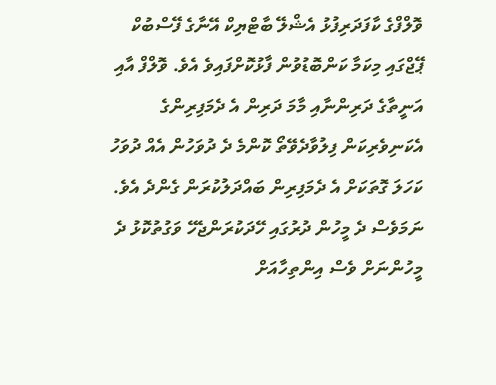ވޮލްފްގެ ކާފަދަރިފުޅު އެޝްލޭ ބާޓްޔިކް އޭނާގެ ފޭސްބުކް ޕޭޖްގައި މިކަމާ ކަންބޮޑުވުން ފާޅުކޮށްފައިވެ އެވެ. ވޮލްފް އާއި އަނީތާގެ ދަރިންނާއި މާމަ ދަރިން އެ ދެމަފިރިންގެ އެކަނިވެރިކަން ފިލުވާދެވޭތޯ ކޮންމެ ދެ ދުވަހުން އެއް ދުވަހު ކަހަލަ ގޮތަކަށް އެ ދެމަފިރިން ބައްދަލުކުރަން ގެންދެ އެވެ. ނަމަވެސް ދެ މީހުން ދުރުގައި ހޭދަކުރަންޖެހޭ ވަގުތުކޮޅު ދެ މީހުންނަށް ވެސް އިންތިހާއަށް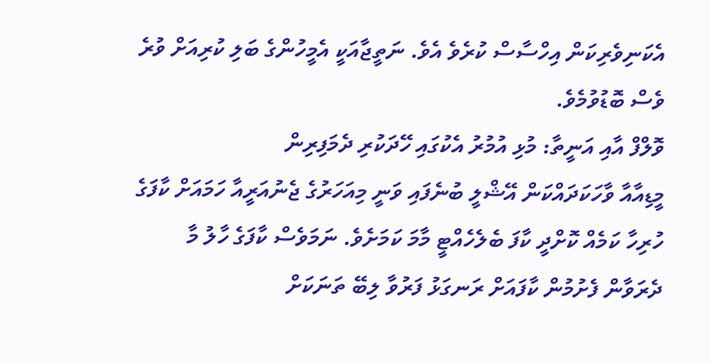އެކަނިވެރިކަން އިހްސާސް ކުރެވެ އެވެ. ނަތީޖާއަކީ އެމީހުންގެ ބަލި ކުރިއަށް ވުރެ ވެސް ބޮޑުވުމެވެ.
ވޮލްފް އާއި އަނީތާ: މުޅި އުމުރު އެކުގައި ހޭދަކުރި ދެމަފިރިން
މީޑިއާއާ ވާހަކަދައްކަން އޭޝްލީ ބުނެފައި ވަނީ މިއަހަރުގެ ޖެނުއަރީއާ ހަމައަށް ކާފަގެ ހުރިހާ ކަމެއް ކޮށްދީ ކާފަ ބެލެހެއްޓީ މާމަ ކަމަށެވެ. ނަމަވެސް ކާފަގެ ހާލު މާ ދެރަވާން ފެށުމުން ކާފައަށް ރަނގަޅު ފަރުވާ ލިބޭ ތަނަކަށް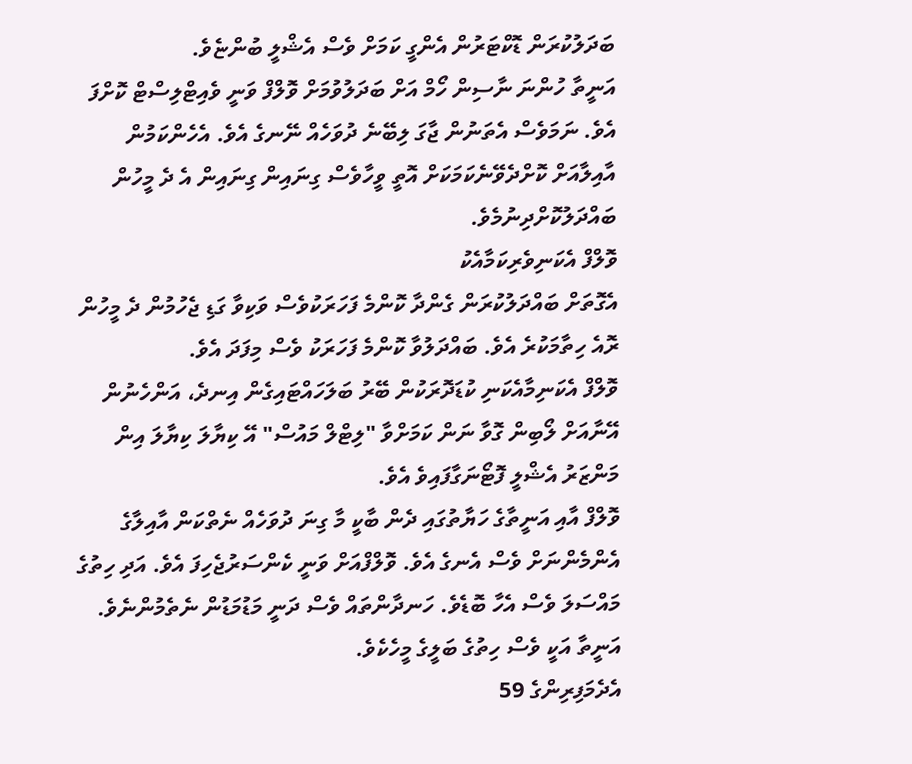ބަދަލުކުރަން ޑޮކްޓަރުން އެންގީ ކަމަށް ވެސް އެޝްލީ ބުންޏެވެ.
އަނީތާ ހުންނަ ނާސިން ހޯމް އަށް ބަދަލުވުމަށް ވޮލްފް ވަނީ ވެއިޓްލިސްޓް ކޮށްފަ އެވެ. ނަމަވެސް އެތަނުން ޖާގަ ލިބޭނެ ދުވަހެއް ނޭނގެ އެވެ. އެހެންކަމުން އާއިލާއަށް ކޮށްދެވޭނެކަމަކަށް އޮތީ ވީހާވެސް ގިނައިން ގިނައިން އެ ދެ މީހުން ބައްދަލުކޮށްދިނުމެވެ.
ވޮލްފް އެކަނިވެރިކަމާއެކު
އެގޮތަށް ބައްދަލުކުރަން ގެންދާ ކޮންމެ ފަހަރަކުވެސް ވަކިވާ ގަޑި ޖެހުމުން ދެ މީހުން ރޮއެ ހިތާމަކުރެ އެވެ. ބައްދަލުވާ ކޮންމެ ފަހަރަކު ވެސް މިފަދަ އެވެ.
ވޮލްފް އެކަނިމާއެކަނި ކުޑަދޮރަކުން ބޭރު ބަލަހައްޓައިގެން އިނދެ، އަންހެނުން އޭނާއަށް ލޯބިން ގޮވާ ނަން ކަމަށްވާ "ލިޓްލް މައުސް" އޭ ކިޔާލަ ކިޔާލަ އިން މަންޒަރު އެޝްލީ ފޮޓޯނަގާފައިވެ އެވެ.
ވޮލްފް އާއި އަނީތާގެ ހަޔާތުގައި ދެން ބާކީ މާ ގިނަ ދުވަހެއް ނެތްކަން އާއިލާގެ އެންމެންނަށް ވެސް އެނގެ އެވެ. ވޮލްފްއަށް ވަނީ ކެންސަރުޖެހިފަ އެވެ. އަދި ހިތުގެ މައްސަލަ ވެސް އެހާ ބޮޑެވެ. ހަނދާންތައް ވެސް ދަނީ މަޑުމަޑުން ނެތެމުންނެވެ.
އަނީތާ އަކީ ވެސް ހިތުގެ ބަލީގެ މީހެކެވެ.
އެދެމަފިރިންގެ 59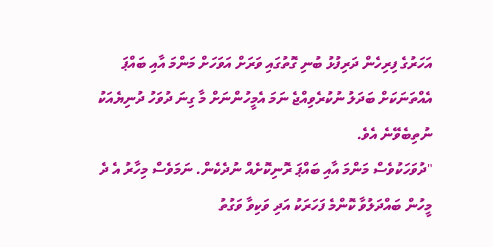އަހަރުގެ ފިރިހެން ދަރިފުޅު ބުނި ގޮތުގައި ވަރަށް އަވަހަށް މަންމަ އާއި ބައްޕަ އެއްތަނަކަށް ބަދަލު ނުކުރެވިއްޖެ ނަމަ އެމީހުންނަށް މާ ގިނަ ދުވަހު ދުނިޔެއަކު ނުތިބެވޭނެ އެވެ.
"ދުވަހަކުވެސް މަންމަ އާއި ބައްޕަ ރޮނިކޮށެއް ނުދެކެން. ނަމަވެސް މިހާރު އެ ދެ މީހުން ބައްދަލުވާ ކޮންމެ ފަހަރަކު އަދި ވަކިވާ ވަގުތު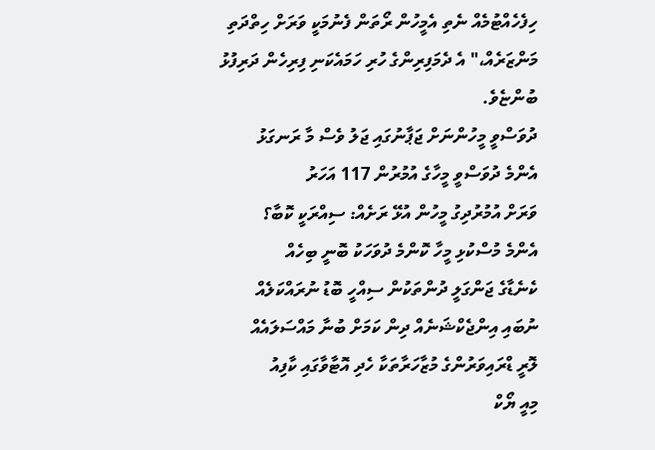ހިފެހެއްޓުމެއް ނެތި އެމީހުން ރޯތަން ފެނުމަކީ ވަރަށް ހިތްދަތި މަންޒަރެއް،" އެ ދެމަފިރިންގެ ހުރި ހަމައެކަނި ފިރިހެން ދަރިފުޅު ބުންޏެވެ.
ދުވަސްވީ މީހުންނަށް ޖަޕާނުގައި ޖަލު ވެސް މާ ރަނގަޅު
އެންމެ ދުވަސްވީ މީހާގެ އުމުރުން 117 އަހަރު
ވަރަށް އުމުރުދިގު މީހުން އުޅޭ ރަށެއް: ސިއްރަކީ ކޮބާ؟
އެންމެ މުސްކުޅި މީހާ ކޮންމެ ދުވަހަކު ބޮނީ ބިހެއް
ކެނެޑާގެ ޖަންގަލީ ދުންތަކުން ސިއްހީ ބޮޑު ނުރައްކަލެއް
ނުބައި އިންޖެކްޝަނެއް ދިން ކަމަށް ބުނާ މައްސަލައެއް
ލޮރީ ޑްރައިވަރުންގެ މުޒާހަރާތަކާ ހެދި އޮޓާވާގައި ކާފިއު
މިއީ ޔޯކް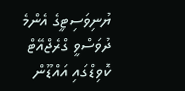ޔުނިވަސިޓީގެ އެންމެ ދުވަސްވީ ގްރެޖްއޭޓް
ކޮވިޑްގައި އައްޑޫން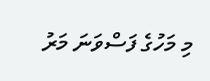މި މަހުގެ ފަސްވަނަ މަރު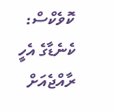ކޮވެކްސް: ކެނެޑާގެ އެހީ ރާއްޖެއަށް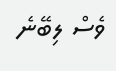ވެސް ލިބޭނެ